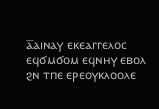ⲁ̅ⲁⲓⲛⲁⲩ ⲉⲕⲉⲁⲅⲅⲉⲗⲟⲥ ⲉϥϭⲙϭⲟⲙ ⲉϥⲛⲏⲩ ⲉⲃⲟⲗ ϩⲛ ⲧⲡⲉ ⲉⲣⲉⲟⲩⲕⲗⲟⲟⲗⲉ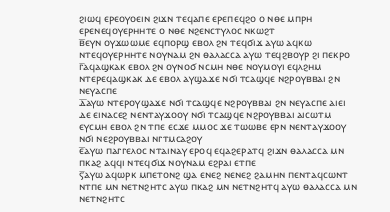ϩⲓⲱϥ ⲉⲣⲉⲟⲩⲟⲉⲓⲛ ϩⲓϫⲛ ⲧⲉϥⲁⲡⲉ ⲉⲣⲉⲡⲉϥϩⲟ ⲟ ⲛⲑⲉ ⲙⲡⲣⲏ ⲉⲣⲉⲛⲉϥⲟⲩⲉⲣⲏⲏⲧⲉ ⲟ ⲛⲑⲉ ⲛϩⲉⲛⲥⲧⲩⲗⲟⲥ ⲛⲕⲱϩⲧ
ⲃ̅ⲉⲩⲛ ⲟⲩϫⲱⲱⲙⲉ ⲉϥⲡⲟⲣϣ ⲉⲃⲟⲗ ϩⲛ ⲧⲉϥϭⲓϫ ⲁⲩⲱ ⲁϥⲕⲱ ⲛⲧⲉϥⲟⲩⲉⲣⲏⲏⲧⲉ ⲛⲟⲩⲛⲁⲙ ϩⲛ ⲑⲁⲗⲁⲥⲥⲁ ⲁⲩⲱ ⲧⲉϥϩⲃⲟⲩⲣ ϩⲓ ⲡⲉⲕⲣⲟ
ⲅ̅ⲁϥⲁϣⲕⲁⲕ ⲉⲃⲟⲗ ϩⲛ ⲟⲩⲛⲟϭ ⲛⲥⲙⲏ ⲛⲑⲉ ⲛⲟⲩⲙⲟⲩⲓ ⲉϥⲗϩⲏⲙ ⲛⲧⲉⲣⲉϥⲁϣⲕⲁⲕ ⲇⲉ ⲉⲃⲟⲗ ⲁⲩϣⲁϫⲉ ⲛϭⲓ ⲧⲥⲁϣϥⲉ ⲛϩⲣⲟⲩⲃⲃⲁⲓ ϩⲛ ⲛⲉⲩⲁⲥⲡⲉ
ⲇ̅ⲁⲩⲱ ⲛⲧⲉⲣⲟⲩϣⲁϫⲉ ⲛϭⲓ ⲧⲥⲁϣϥⲉ ⲛϩⲣⲟⲩⲃⲃⲁⲓ ϩⲛ ⲛⲉⲩⲁⲥⲡⲉ ⲁⲓⲉⲓ ⲇⲉ ⲉⲓⲛⲁⲥⲉϩ ⲛⲉⲛⲧⲁⲩϫⲟⲟⲩ ⲛϭⲓ ⲧⲥⲁϣϥⲉ ⲛϩⲣⲟⲩⲃⲃⲁⲓ ⲁⲓⲥⲱⲧⲙ ⲉⲩⲥⲙⲏ ⲉⲃⲟⲗ ϩⲛ ⲧⲡⲉ ⲉⲥϫⲉ ⲙⲙⲟⲥ ϫⲉ ⲧⲱⲱⲃⲉ ⲉⲣⲛ ⲛⲉⲛⲧⲁⲩϫⲟⲟⲩ ⲛϭⲓ ⲛⲉϩⲣⲟⲩⲃⲃⲁⲓ ⲛⲅⲧⲙⲥⲁϩⲟⲩ
ⲉ̅ⲁⲩⲱ ⲡⲁⲅⲅⲉⲗⲟⲥ ⲛⲧⲁⲓⲛⲁⲩ ⲉⲣⲟϥ ⲉϥⲁϩⲉⲣⲁⲧϥ ϩⲓϫⲛ ⲑⲁⲗⲁⲥⲥⲁ ⲙⲛ ⲡⲕⲁϩ ⲁϥϥⲓ ⲛⲧⲉϥϭⲓϫ ⲛⲟⲩⲛⲁⲙ ⲉϩⲣⲁⲓ ⲉⲧⲡⲉ
ⲋ̅ⲁⲩⲱ ⲁϥⲱⲣⲕ ⲙⲡⲉⲧⲟⲛϩ ϣⲁ ⲉⲛⲉϩ ⲛⲉⲛⲉϩ ϩⲁⲙⲏⲛ ⲡⲉⲛⲧⲁϥⲥⲱⲛⲧ ⲛⲧⲡⲉ ⲙⲛ ⲛⲉⲧⲛϩⲏⲧⲥ ⲁⲩⲱ ⲡⲕⲁϩ ⲙⲛ ⲛⲉⲧⲛϩⲏⲧϥ ⲁⲩⲱ ⲑⲁⲗⲁⲥⲥⲁ ⲙⲛ ⲛⲉⲧⲛϩⲏⲧⲥ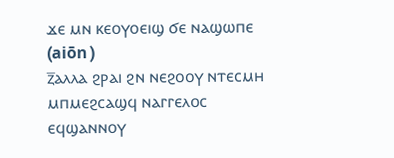ϫⲉ ⲙⲛ ⲕⲉⲟⲩⲟⲉⲓϣ ϭⲉ ⲛⲁϣⲱⲡⲉ (aiōn )
ⲍ̅ⲁⲗⲗⲁ ϩⲣⲁⲓ ϩⲛ ⲛⲉϩⲟⲟⲩ ⲛⲧⲉⲥⲙⲏ ⲙⲡⲙⲉϩⲥⲁϣϥ ⲛⲁⲅⲅⲉⲗⲟⲥ ⲉϥϣⲁⲛⲛⲟⲩ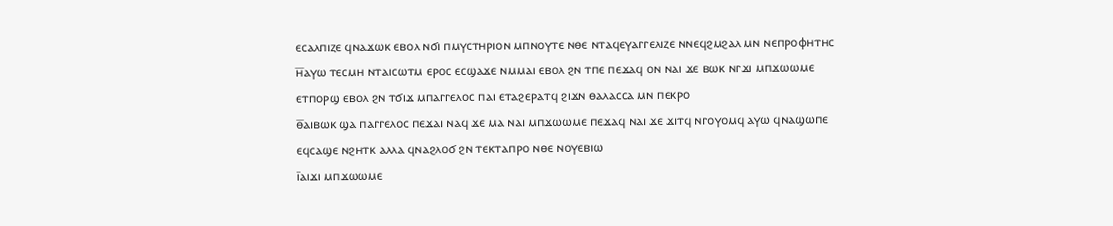ⲉⲥⲁⲗⲡⲓⲍⲉ ϥⲛⲁϫⲱⲕ ⲉⲃⲟⲗ ⲛϭⲓ ⲡⲙⲩⲥⲧⲏⲣⲓⲟⲛ ⲙⲡⲛⲟⲩⲧⲉ ⲛⲑⲉ ⲛⲧⲁϥⲉⲩⲁⲅⲅⲉⲗⲓⲍⲉ ⲛⲛⲉϥϩⲙϩⲁⲗ ⲙⲛ ⲛⲉⲡⲣⲟⲫⲏⲧⲏⲥ
ⲏ̅ⲁⲩⲱ ⲧⲉⲥⲙⲏ ⲛⲧⲁⲓⲥⲱⲧⲙ ⲉⲣⲟⲥ ⲉⲥϣⲁϫⲉ ⲛⲙⲙⲁⲓ ⲉⲃⲟⲗ ϩⲛ ⲧⲡⲉ ⲡⲉϫⲁϥ ⲟⲛ ⲛⲁⲓ ϫⲉ ⲃⲱⲕ ⲛⲅϫⲓ ⲙⲡϫⲱⲱⲙⲉ ⲉⲧⲡⲟⲣϣ ⲉⲃⲟⲗ ϩⲛ ⲧϭⲓϫ ⲙⲡⲁⲅⲅⲉⲗⲟⲥ ⲡⲁⲓ ⲉⲧⲁϩⲉⲣⲁⲧϥ ϩⲓϫⲛ ⲑⲁⲗⲁⲥⲥⲁ ⲙⲛ ⲡⲉⲕⲣⲟ
ⲑ̅ⲁⲓⲃⲱⲕ ϣⲁ ⲡⲁⲅⲅⲉⲗⲟⲥ ⲡⲉϫⲁⲓ ⲛⲁϥ ϫⲉ ⲙⲁ ⲛⲁⲓ ⲙⲡϫⲱⲱⲙⲉ ⲡⲉϫⲁϥ ⲛⲁⲓ ϫⲉ ϫⲓⲧϥ ⲛⲅⲟⲩⲟⲙϥ ⲁⲩⲱ ϥⲛⲁϣⲱⲡⲉ ⲉϥⲥⲁϣⲉ ⲛϩⲏⲧⲕ ⲁⲗⲗⲁ ϥⲛⲁϩⲗⲟϭ ϩⲛ ⲧⲉⲕⲧⲁⲡⲣⲟ ⲛⲑⲉ ⲛⲟⲩⲉⲃⲓⲱ
ⲓ̅ⲁⲓϫⲓ ⲙⲡϫⲱⲱⲙⲉ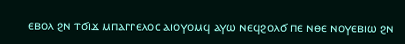ⲉⲃⲟⲗ ϩⲛ ⲧϭⲓϫ ⲙⲡⲁⲅⲅⲉⲗⲟⲥ ⲁⲓⲟⲩⲟⲙϥ ⲁⲩⲱ ⲛⲉϥϩⲟⲗϭ ⲡⲉ ⲛⲑⲉ ⲛⲟⲩⲉⲃⲓⲱ ϩⲛ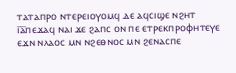ⲧⲁⲧⲁⲡⲣⲟ ⲛⲧⲉⲣⲉⲓⲟⲩⲟⲙϥ ⲇⲉ ⲁϥⲥⲓϣⲉ ⲛϩⲏⲧ
ⲓ̅ⲁ̅ⲡⲉϫⲁϥ ⲛⲁⲓ ϫⲉ ϩⲁⲡⲥ ⲟⲛ ⲡⲉ ⲉⲧⲣⲉⲕⲡⲣⲟⲫⲏⲧⲉⲩⲉ ⲉϫⲛ ⲛⲗⲁⲟⲥ ⲙⲛ ⲛϩⲉⲑⲛⲟⲥ ⲙⲛ ϩⲉⲛⲁⲥⲡⲉ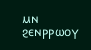ⲙⲛ ϩⲉⲛⲣⲣⲱⲟⲩ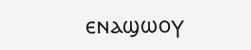ⲉⲛⲁϣⲱⲟⲩ